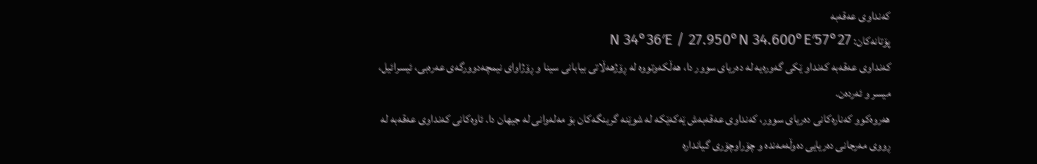کەنداوی عەقەبە
پۆتانەکان: 27°57′N 34°36′E / 27.950°N 34.600°E
کەنداوی عەقەبە کەنداو ێکی گەورەیە لە دەریای سوور دا، ھەڵکەوتووە لە ڕۆژھەڵاتی بیابانی سینا و ڕۆژاوای نیمچەدوورگەی عەرەبی، ئیسرائیل، میسر و ئەردەن.
ھەروەکوو کەنارەکانی دەریای سوور، کەنداوی عەقەبەش ێەکەێکە لە شوێنە گرینگەکان بۆ مەلەوانی لە جیھان دا. ئاوەکانی کەنداوی عەقەبە لە ڕووی مەرجانی دەریایی دەوڵەمەندە و چۆراوچۆری گیاندارە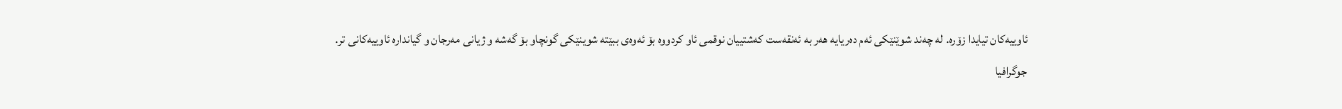ئاوییەکان تیایدا زۆرە. لە چەند شوێنێکی ئەم دەریایە ھەر بە ئەنقەست کەشتییان نوقمی ئاو کردووە بۆ ئەوەی ببێتە شوینێکی گونچاو بۆ گەشە و ژیانی مەرجان و گیاندارە ئاوییەکانی تر.
جوگرافیا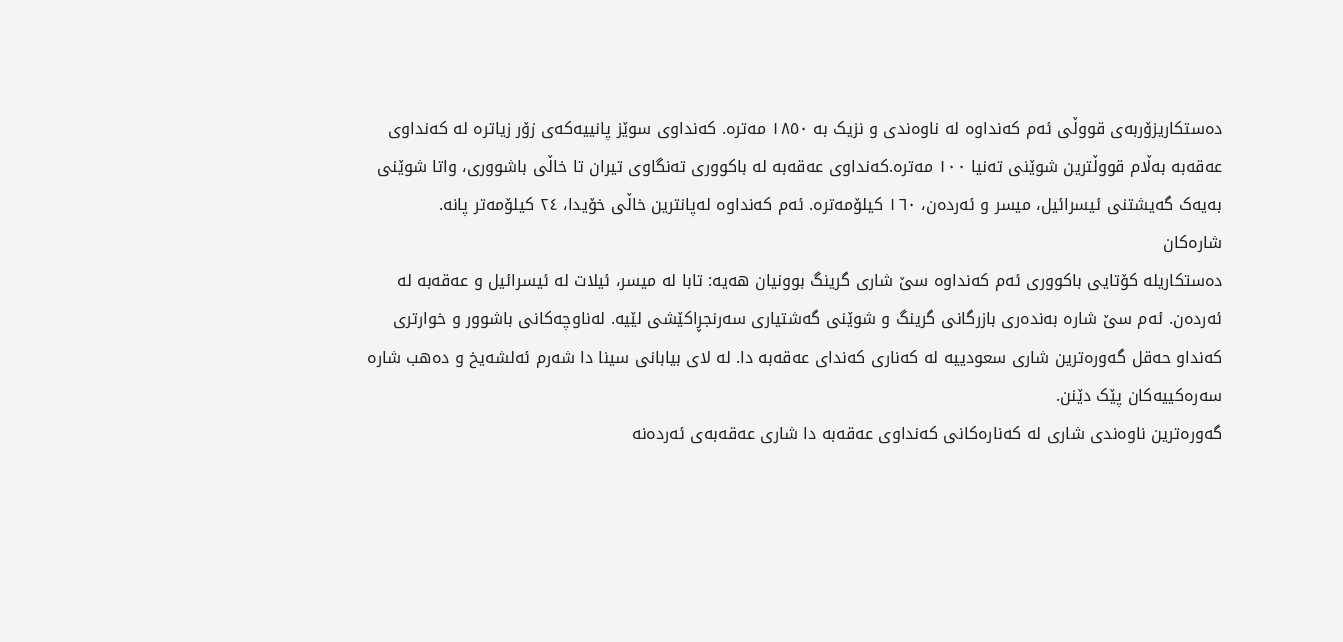دەستکاریزۆربەی قووڵی ئەم کەنداوە لە ناوەندی و نزیک بە ١٨٥٠ مەترە. کەنداوی سوێز پانییەکەی زۆر زیاترە لە کەنداوی عەقەبە بەڵام قووڵترین شوێنی تەنیا ١٠٠ مەترە.کەنداوی عەقەبە لە باکووری تەنگاوی تیران تا خاڵی باشووری، واتا شوێنی بەیەک گەیشتنی ئیسرائیل، میسر و ئەردەن، ١٦٠ کیلۆمەترە. ئەم کەنداوە لەپانترین خاڵی خۆیدا، ٢٤ کیلۆمەتر پانە.
شارەکان
دەستکاریلە کۆتایی باکووری ئەم کەنداوە سێ شاری گرینگ بوونیان ھەیە: تابا لە میسر، ئیلات لە ئیسرائیل و عەقەبە لە ئەردەن. ئەم سێ شارە بەندەری بازرگانی گرینگ و شوێنی گەشتیاری سەرنجڕاکێشی لێیە. لەناوچەکانی باشوور و خوارتری کەنداو حەقل گەورەترین شاری سعودییە لە کەناری کەندای عەقەبە دا. لە لای بیابانی سینا دا شەرم ئەلشەیخ و دەھب شارە سەرەکییەکان پێک دێنن.
گەورەترین ناوەندی شاری لە کەنارەکانی کەنداوی عەقەبە دا شاری عەقەبەی ئەردەنە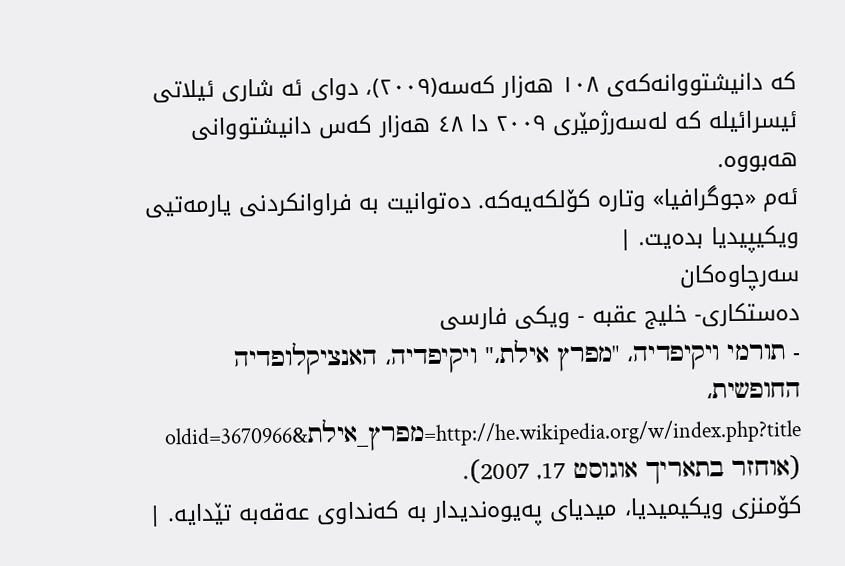کە دانیشتووانەکەی ١٠٨ ھەزار کەسە(٢٠٠٩)، دوای ئە شاری ئیلاتی ئیسرائیلە کە لەسەرژمێری ٢٠٠٩ دا ٤٨ ھەزار کەس دانیشتووانی ھەبووە.
ئەم «جوگرافیا» وتارە کۆلکەیەکە. دەتوانیت بە فراوانکردنی یارمەتیی ویکیپیدیا بدەیت. |
سەرچاوەکان
دەستکاری- خلیج عقبه - ویکی فارسی
- תורמי ויקיפדיה، "מפרץ אילת،" ויקיפדיה، האנציקלופדיה החופשית، http://he.wikipedia.org/w/index.php?title=מפרץ_אילת&oldid=3670966 (אוחזר בתאריך אוגוסט 17, 2007).
کۆمنزی ویکیمیدیا، میدیای پەیوەندیدار بە کەنداوی عەقەبە تێدایە. |